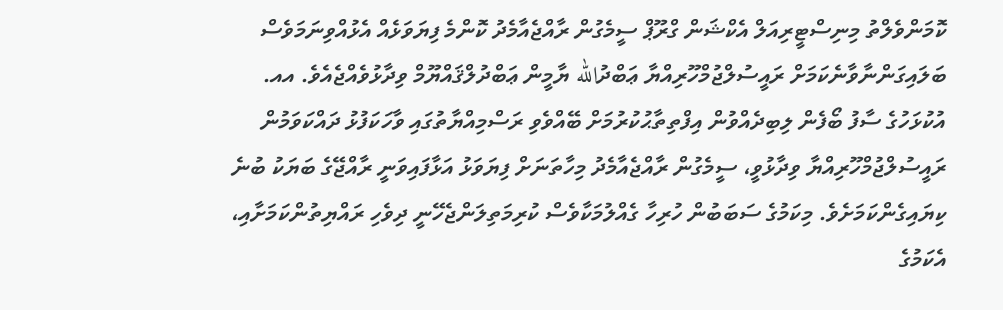ކޮމަންވެލްތު މިނިސްޓީރިއަލް އެކްޝަން ގްރޫޕް ސީމެގުން ރާއްޖެއާމެދު ކޮންމެ ފިޔަވަޅެއް އެޅުއްވިނަމަވެސް ބަލައިގަންނާވާނެކަމަށް ރައީސުލްޖުމްހޫރިއްޔާ ޢަބްދުالله ޔާމީން ޢަބްދުލްޤައްޔޫމް ވިދާޅުވެއްޖެއެވެ. އއ. އުކުޅަހުގެ ސާފު ބޯފެން ލިބިދެއްވުން އިފްތިތާޙުކުރުމަށް ބޭއްވެވި ރަސްމިއްޔާތުގައި ވާހަކަފުޅު ދައްކަވަމުން ރައީސުލްޖުމްހޫރިއްޔާ ވިދާޅުވީ، ސީމެގުން ރާއްޖެއާމެދު މިހާތަނަށް ފިޔަވަޅު އަޅާފައިވަނީ ރާއްޖޭގެ ބަޔަކު ބުނެ ކިޔައިގެންކަމަށެވެ. މިކަމުގެ ސަބަބުން ހުރިހާ ގެއްލުމަކާވެސް ކުރިމަތިލަންޖެހޭނީ ދިވެހި ރައްޔިތުންކަމަށާއި، އެކަމުގެ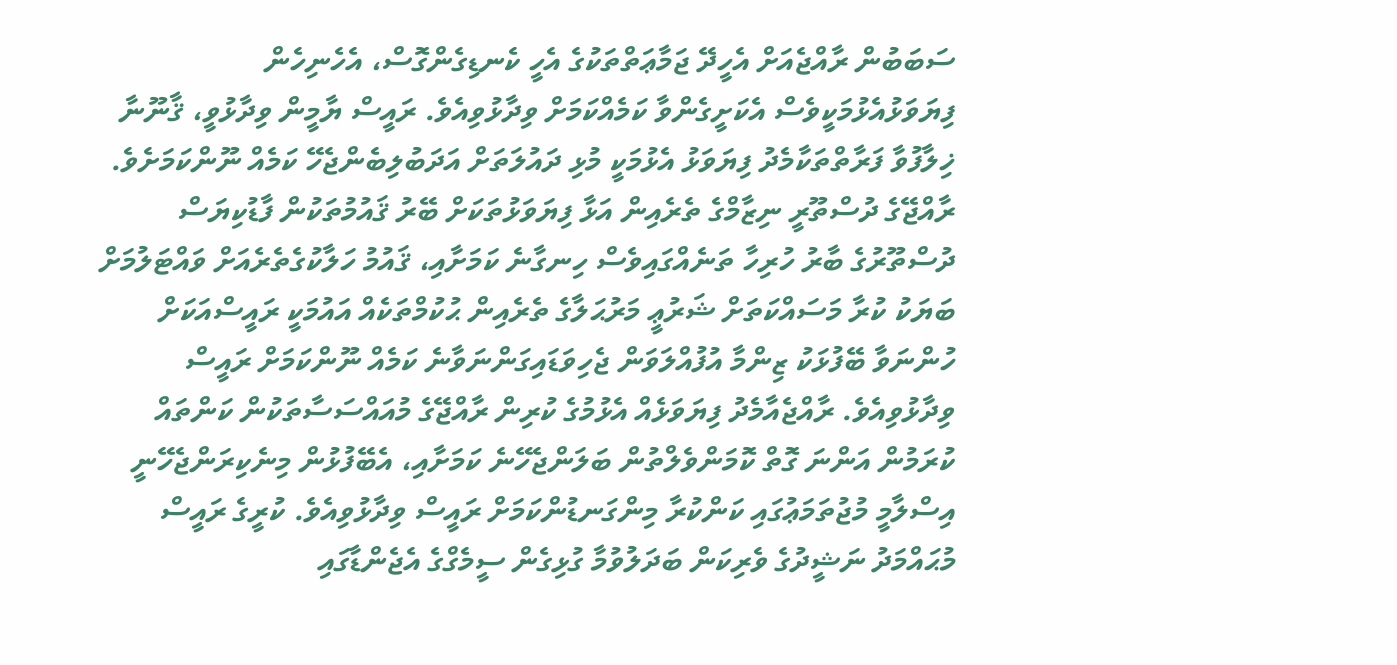ސަބަބުން ރާއްޖެއަށް އެހީދޭ ޖަމާޢަތްތަކުގެ އެހީ ކެނޑިގެންގޮސް، އެހެނިހެން ފިޔަވަޅުއެޅުމަކީވެސް އެކަށީގެންވާ ކަމެއްކަމަށް ވިދާޅުވިއެވެ. ރައީސް ޔާމީން ވިދާޅުވީ، ޤާނޫނާ ޚިލާފުވާ ފަރާތްތަކާމެދު ފިޔަވަޅު އެޅުމަކީ މުޅި ދައުލަތަށް އަދަބުލިބެންޖެހޭ ކަމެއް ނޫންކަމަށެވެ. ރާއްޖޭގެ ދުސްތޫރީ ނިޒާމްގެ ތެރެއިން އަޅާ ފިޔަވަޅުތަކަށް ބޭރު ޤައުމުތަކުން ފާޑުކިޔަސް ދުސްތޫރުގެ ބާރު ހުރިހާ ތަނެއްގައިވެސް ހިނގާނެ ކަމަށާއި، ޤައުމު ހަލާކުގެތެރެއަށް ވައްޓަލުމަށް ބަޔަކު ކުރާ މަސައްކަތަށް ޝަރުޢީ މަރުޙަލާގެ ތެރެއިން ޙުކުމްތަކެއް އައުމަކީ ރައީސްއަކަށް ހުންނަވާ ބޭފުޅަކު ޒިންމާ އުފުއްލަވަން ޖެހިވަޑައިގަންނަވާނެ ކަމެއް ނޫންކަމަށް ރައީސް ވިދާޅުވިއެވެ. ރާއްޖެއާމެދު ފިޔަވަޅެއް އެޅުމުގެ ކުރިން ރާއްޖޭގެ މުއައްސަސާތަކުން ކަންތައް ކުރަމުން އަންނަ ގޮތް ކޮމަންވެލްތުން ބަލަންޖެހޭނެ ކަމަށާއި، އެބޭފުޅުން މިނެކިރަންޖެހޭނީ އިސްލާމީ މުޖުތަމަޢުގައި ކަންކުރާ މިންގަނޑުންކަމަށް ރައީސް ވިދާޅުވިއެވެ. ކުރީގެ ރައީސް މުޙައްމަދު ނަޝީދުގެ ވެރިކަން ބަދަލުވުމާ ގުޅިގެން ސީމެގްގެ އެޖެންޑާގައި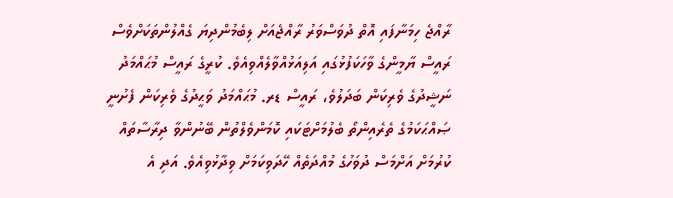ރާއްޖެ ހިމަނާފައި އޮތް ދުވަސްވަރު ރާއްޖެއަށް ލިބެމުންދިޔަ ގެއްލުންތަކަށްވެސް ރައީސް ޔާމީންގެ ވާހަކަފުޅުގައި އަލިއަޅުއްވާލެއްވިއެވެ. ކުރީގެ ރައީސް މުޙައްމަދު ނަޝީދުގެ ވެރިކަން ބަދަލުވެ، ރައީސް ޑރ. މުޙައްމަދު ވަޙީދުގެ ވެރިކަން ފެށުނީ ޞައްޙަކަމުގެ ތެރެއިންތޯ ބެލުމަށްޓަކައި ކޮމަންވެލްތުން ބޭނުންވާ ދިރާސާތައް ކުރުމަށް އަށްމަސް ދުވަހުގެ މުއްދަތެއް ހޭދަވިކަމަށް ވިދާޅުވިއެވެ. އަދި އެ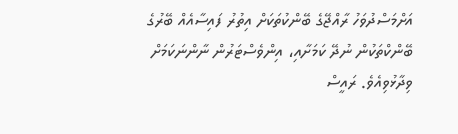އަށްމަސްދުވަހު ރާއްޖޭގެ ބޭންކުތަކަށް އިތުރު ފައިސާއެއް ބޭރުގެ ބޭންކްތަކުން ނުދޭ ކަމަށާއި، އިންވެސްޓަރުން ނާންނަކަމަށް ވިދާޅުވިއެވެ. ރައީސް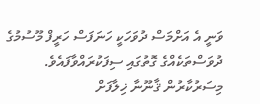ވަނީ އެ އަށްމަސް ދުވަހަކީ ހަނަފަސް ހަރީފް މޫސުމުގެ ދުވަސްތަކެއްގެ ގޮތުގައި ސިފަކުރައްވާފައެވެ. މިސަރުކާރުން ޤާނޫނާ ޚިލާފަށް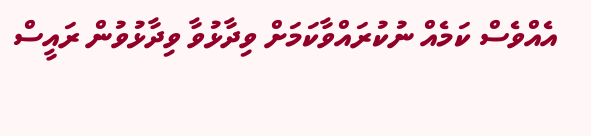އެއްވެސް ކަމެއް ނުކުރައްވާކަމަށް ވިދާޅުވާ ވިދާޅުވުން ރައީސް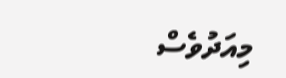މިއަދުވެސް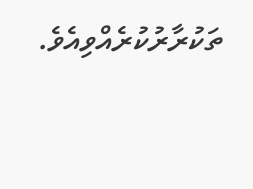ތަކުރާރުކުރެއްވިއެވެ.